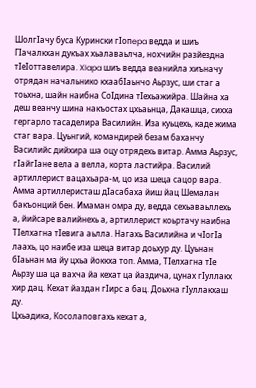ШолгIачу буса Курински гIопepa ведда и шиъ ГIачалкхан дукъах хьалаваьлча, нохчийн разйездна тIеIоттавелира. XIapa шиъ ведда веанийла хиъначу отрядан начальнико кхаабIаьнчо Аьрзус, ши стаг а тоьхна, шайн наибна СоIдина тIехьажийра. Шайна ха деш веанчу шина накъостах цхьаьнца, Дакашца, сихха гергарло тасаделира Василийн. Иза куьцехь, каде жима стаг вара. Цуьнгий, командирей безам баханчу Василийс дийхира ша оцу отрядехь витар. Амма Аьрзус, гIайгIане вела а велла, корта ластийра. Василий артиллерист вацахьара-м, цо иза шеца сацор вара. Амма артиллеристаш дIасабаха йиш йац Шемалан бакъонций бен. Имаман омра ду, ведда сехьаваьллехь а, йийсаре валийнехь а, артиллерист коьртачу наибна ТIелхагна тIевига аьлла. Нагахь Василийна и чIогIа лаахь, цо наибе иза шеца витар доьхур ду. Цуьнан бIаьнан ма йу цхьа йоккха топ. Амма, ТIелхагна тIе Аьрзу ша ца вахча йа кехат ца йаздича, цунах гIуллакх хир дац. Кехат йаздан гIирс а бац. Доьхна гIуллакхаш ду.
Цхьадика, Косолаповгахь кехат а,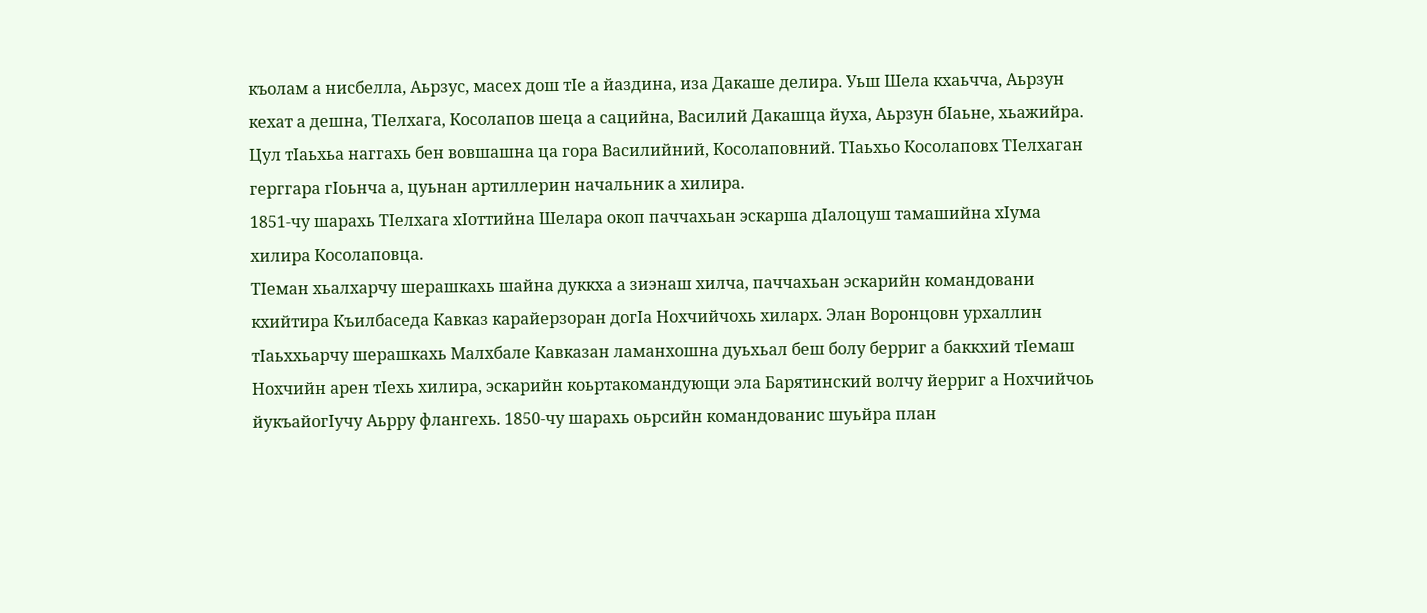къолам а нисбелла, Аьрзус, масех дош тIе а йаздина, иза Дакаше делира. Уьш Шела кхаьчча, Аьрзун кехат а дешна, ТIелхага, Косолапов шеца а сацийна, Василий Дакашца йуха, Аьрзун бIаьне, хьажийра.
Цул тIаьхьа наггахь бен вовшашна ца гора Василийний, Косолаповний. ТIаьхьо Косолаповх ТIелхаган герггара гIоьнча а, цуьнан артиллерин начальник а хилира.
1851-чу шарахь ТIелхага хIоттийна Шелара окоп паччахьан эскарша дIалоцуш тамашийна хIума хилира Косолаповца.
ТIеман хьалхарчу шерашкахь шайна дуккха а зиэнаш хилча, паччахьан эскарийн командовани кхийтира Къилбаседа Кавказ карайерзоран догIа Нохчийчохь хиларх. Элан Воронцовн урхаллин тIаьххьарчу шерашкахь Малхбале Кавказан ламанхошна дуьхьал беш болу берриг а баккхий тIемаш Нохчийн арен тIехь хилира, эскарийн коьртакомандующи эла Барятинский волчу йерриг а Нохчийчоь йукъайогIучу Аьрру флангехь. 1850-чу шарахь оьрсийн командованис шуьйра план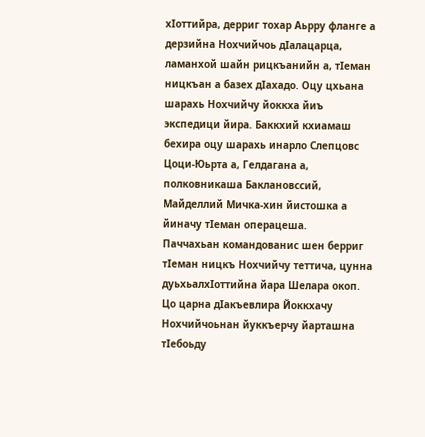хIоттийра, дерриг тохар Аьрру фланге а дерзийна Нохчийчоь дIалацарца, ламанхой шайн рицкъанийн а, тIеман ницкъан а базех дIахадо. Оцу цхьана шарахь Нохчийчу йоккха йиъ экспедици йира. Баккхий кхиамаш бехира оцу шарахь инарло Слепцовс Цоци-Юьрта а, Гелдагана а, полковникаша Баклановссий, Майделлий Мичка-хин йистошка а йиначу тIеман операцеша.
Паччахьан командованис шен берриг тIеман ницкъ Нохчийчу теттича, цунна дуьхьалхIоттийна йара Шелара окоп. Цо царна дIакъевлира Йоккхачу Нохчийчоьнан йуккъерчу йарташна тIебоьду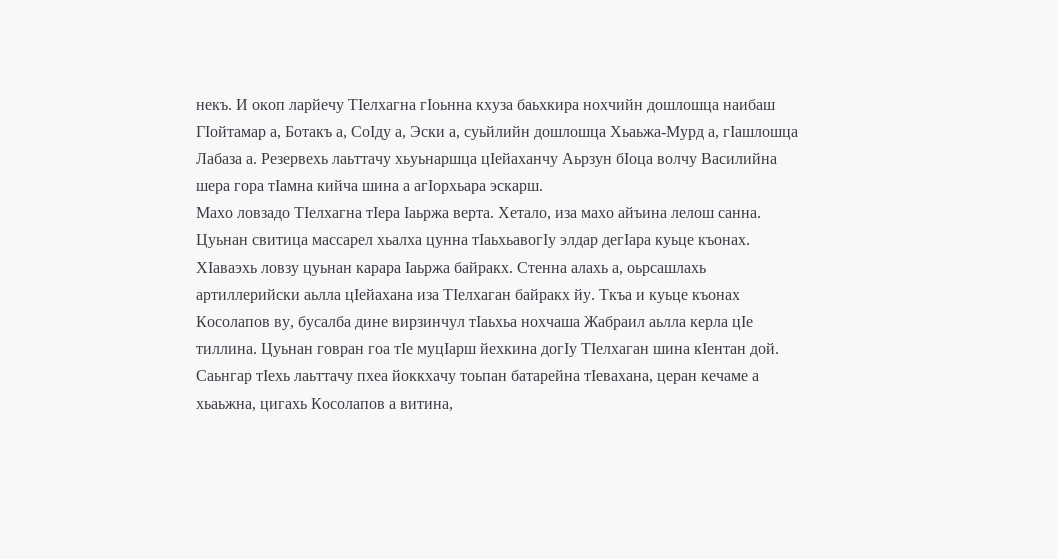некъ. И окоп ларйечу ТIелхагна гIоьнна кхуза баьхкира нохчийн дошлошца наибаш ГIойтамар а, Ботакъ а, СоIду а, Эски а, суьйлийн дошлошца Хьаьжа-Мурд а, гIашлошца Лабаза а. Резервехь лаьттачу хьуьнаршца цIейаханчу Аьрзун бIоца волчу Василийна шера гора тIамна кийча шина а агIорхьара эскарш.
Махо ловзадо ТIелхагна тIера Iаьржа верта. Хетало, иза махо айъина лелош санна. Цуьнан свитица массарел хьалха цунна тIаьхьавогIу элдар дегIара куьце къонах. ХIаваэхь ловзу цуьнан карара Iаьржа байракх. Стенна алахь а, оьрсашлахь артиллерийски аьлла цIейахана иза ТIелхаган байракх йу. Ткъа и куьце къонах Косолапов ву, бусалба дине вирзинчул тIаьхьа нохчаша Жабраил аьлла керла цIе тиллина. Цуьнан говран гоа тIе муцIарш йехкина догIу ТIелхаган шина кIентан дой. Саьнгар тIехь лаьттачу пхеа йоккхачу тоьпан батарейна тIевахана, церан кечаме а хьаьжна, цигахь Косолапов а витина,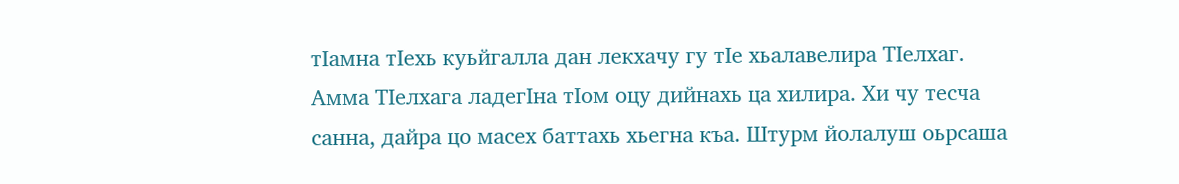тIамна тIехь куьйгалла дан лекхачу гу тIе хьалавелира ТIелхаг.
Амма ТIелхага ладегIна тIом оцу дийнахь ца хилира. Хи чу тесча санна, дайра цо масех баттахь хьегна къа. Штурм йолалуш оьрсаша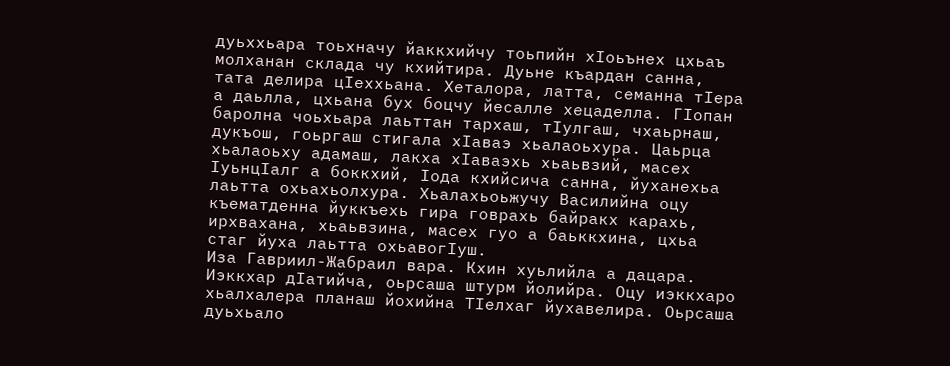дуьххьара тоьхначу йаккхийчу тоьпийн хIоьънех цхьаъ молханан склада чу кхийтира. Дуьне къардан санна, тата делира цIеххьана. Хеталора, латта, семанна тIера а даьлла, цхьана бух боцчу йесалле хецаделла. ГIопан баролна чоьхьара лаьттан тархаш, тIулгаш, чхаьрнаш, дукъош, гоьргаш стигала хIаваэ хьалаоьхура. Цаьрца хьалаоьху адамаш, лакха хIаваэхь хьаьвзий, масех IуьнцIалг а боккхий, Iода кхийсича санна, йуханехьа лаьтта охьахьолхура. Хьалахьоьжучу Василийна оцу къематденна йуккъехь гира говрахь байракх карахь, ирхвахана, хьаьвзина, масех гуо а баьккхина, цхьа стаг йуха лаьтта охьавогIуш.
Иза Гавриил-Жабраил вара. Кхин хуьлийла а дацара.
Иэккхар дIатийча, оьрсаша штурм йолийра. Оцу иэккхаро хьалхалера планаш йохийна ТIелхаг йухавелира. Оьрсаша дуьхьало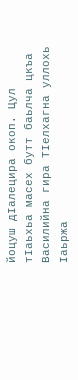йоцуш дIалецира окоп. Цул тIаьхьа масех бутт баьлча цкъа Василийна гира ТIелхагна уллохь Iаьржа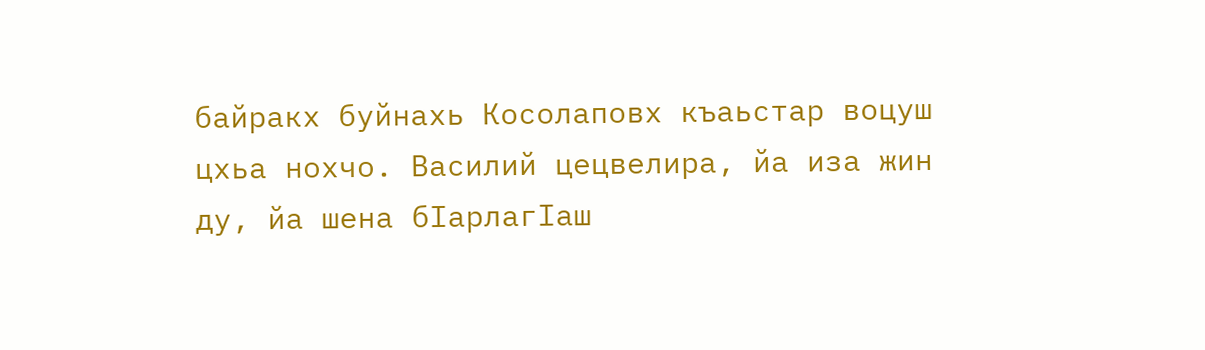байракх буйнахь Косолаповх къаьстар воцуш цхьа нохчо. Василий цецвелира, йа иза жин ду, йа шена бIарлагIаш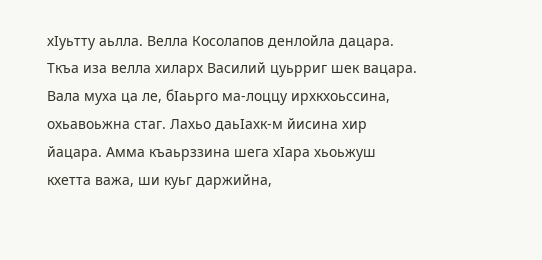хIуьтту аьлла. Велла Косолапов денлойла дацара. Ткъа иза велла хиларх Василий цуьрриг шек вацара. Вала муха ца ле, бIаьрго ма-лоццу ирхкхоьссина, охьавоьжна стаг. Лахьо даьIахк-м йисина хир йацара. Амма къаьрззина шега хIара хьоьжуш кхетта важа, ши куьг даржийна,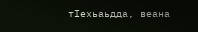тIехьаьдда, веана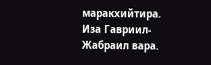маракхийтира.
Иза Гавриил-Жабраил вара.